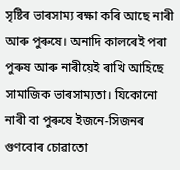সৃষ্টিৰ ভাৰসাম্য ৰক্ষা কৰি আছে নাৰী আৰু পুৰুষে। অনাদি কালৰেই পৰা পুৰুষ আৰু নাৰীয়েই ৰাখি আহিছে সামাজিক ভাৰসাম্যতা। যিকোনো নাৰী বা পুৰুষে ইজনে-সিজনৰ গুণবোৰ চোৱাতো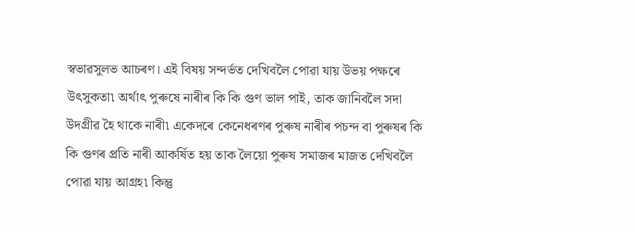স্বভাৱসুলভ আচৰণ। এই বিষয় সন্দৰ্ভত দেখিবলৈ পোৱা যায় উভয় পক্ষৰে উৎসুকতা৷ অৰ্থাৎ পুৰুষে নাৰীৰ কি কি গুণ ভাল পাই, তাক জানিবলৈ সদা উদগ্ৰীৱ হৈ থাকে নাৰী৷ একেদৰে কেনেধৰণৰ পুৰুষ নাৰীৰ পচন্দ বা পুৰুষৰ কি কি গুণৰ প্ৰতি নাৰী আকৰ্ষিত হয় তাক লৈয়ো পুৰুষ সমাজৰ মাজত দেখিবলৈ পোৱা যায় আগ্ৰহ৷ কিন্তু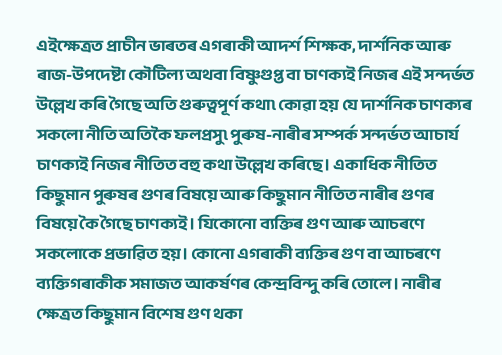এইক্ষেত্ৰত প্ৰাচীন ভাৰতৰ এগৰাকী আদৰ্শ শিক্ষক, দাৰ্শনিক আৰু ৰাজ-উপদেষ্টা কৌটিল্য অথবা বিষ্ণুগুপ্ত বা চাণক্যই নিজৰ এই সন্দৰ্ভত উল্লেখ কৰি গৈছে অতি গুৰুত্বপূৰ্ণ কথা৷ কোৱা হয় যে দাৰ্শনিক চাণক্যৰ সকলো নীতি অতিকৈ ফলপ্ৰসু৷ পুৰুষ-নাৰীৰ সম্পৰ্ক সন্দৰ্ভত আচাৰ্য চাণক্যই নিজৰ নীতিত বহু কথা উল্লেখ কৰিছে। একাধিক নীতিত কিছুমান পুৰুষৰ গুণৰ বিষয়ে আৰু কিছুমান নীতিত নাৰীৰ গুণৰ বিষয়ে কৈ গৈছে চাণক্যই। যিকোনো ব্যক্তিৰ গুণ আৰু আচৰণে সকলোকে প্ৰভাৱিত হয়। কোনো এগৰাকী ব্যক্তিৰ গুণ বা আচৰণে ব্যক্তিগৰাকীক সমাজত আকৰ্ষণৰ কেন্দ্ৰবিন্দু কৰি তোলে। নাৰীৰ ক্ষেত্ৰত কিছুমান বিশেষ গুণ থকা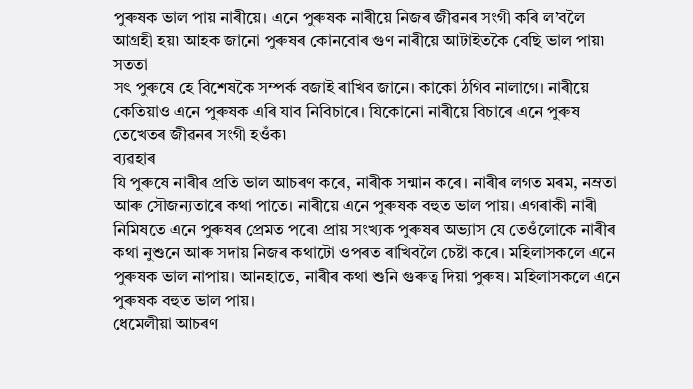পুৰুষক ভাল পায় নাৰীয়ে। এনে পুৰুষক নাৰীয়ে নিজৰ জীৱনৰ সংগী কৰি ল’বলৈ আগ্ৰহী হয়৷ আহক জানো পুৰুষৰ কোনবোৰ গুণ নাৰীয়ে আটাইতকৈ বেছি ভাল পায়৷
সততা
সৎ পুৰুষে হে বিশেষকৈ সম্পৰ্ক বজাই ৰাখিব জানে। কাকো ঠগিব নালাগে। নাৰীয়ে কেতিয়াও এনে পুৰুষক এৰি যাব নিবিচাৰে। যিকোনো নাৰীয়ে বিচাৰে এনে পুৰুষ তেখেতৰ জীৱনৰ সংগী হওঁক৷
ব্যৱহাৰ
যি পুৰুষে নাৰীৰ প্ৰতি ভাল আচৰণ কৰে, নাৰীক সন্মান কৰে। নাৰীৰ লগত মৰম, নম্ৰতা আৰু সৌজন্যতাৰে কথা পাতে। নাৰীয়ে এনে পুৰুষক বহুত ভাল পায়। এগৰাকী নাৰী নিমিষতে এনে পুৰুষৰ প্ৰেমত পৰে৷ প্ৰায় সংখ্যক পুৰুষৰ অভ্যাস যে তেওঁলোকে নাৰীৰ কথা নুশুনে আৰু সদায় নিজৰ কথাটো ওপৰত ৰাখিবলৈ চেষ্টা কৰে। মহিলাসকলে এনে পুৰুষক ভাল নাপায়। আনহাতে, নাৰীৰ কথা শুনি গুৰুত্ব দিয়া পুৰুষ। মহিলাসকলে এনে পুৰুষক বহুত ভাল পায়।
ধেমেলীয়া আচৰণ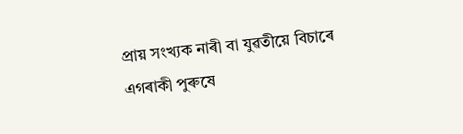প্ৰায় সংখ্যক নাৰী বা যুৱতীয়ে বিচাৰে এগৰাকী পুৰুষে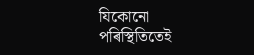যিকোনো পৰিস্থিতিতেই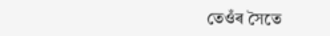তেওঁৰ সৈতে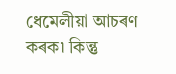ধেমেলীয়া আচৰণ কৰক৷ কিন্তু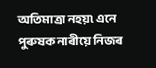অতিমাত্ৰা নহয়৷ এনে পুৰুষক নাৰীয়ে নিজৰ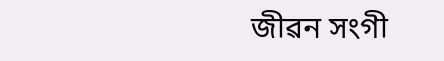জীৱন সংগী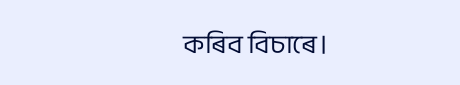কৰিব বিচাৰে।